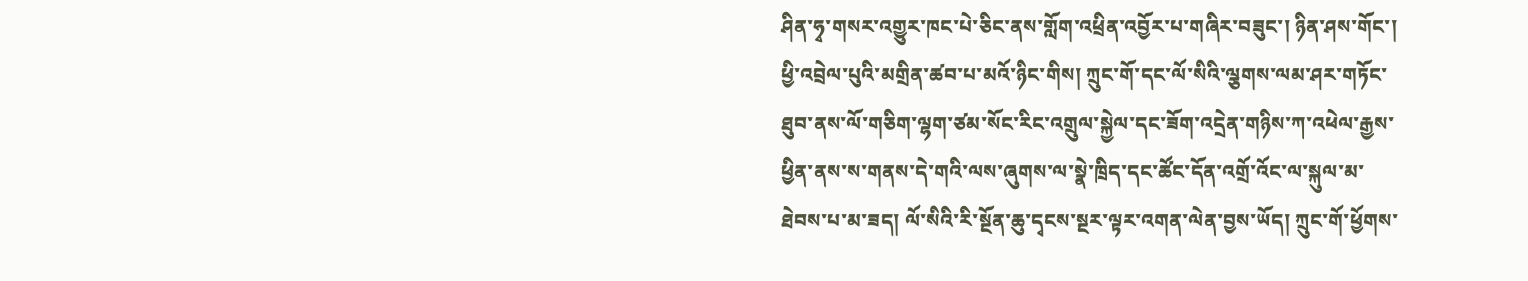ཤིན་ཧྭ་གསར་འགྱུར་ཁང་པེ་ཅིང་ནས་གློག་འཕྲིན་འབྱོར་པ་གཞིར་བཟུང་། ཉིན་ཤས་གོང་། ཕྱི་འབྲེལ་པུའི་མགྲིན་ཚབ་པ་མའོ་ཉིང་གིས། ཀྲུང་གོ་དང་ལོ་སིའི་ལྕགས་ལམ་ཤར་གཏོང་ཐུབ་ནས་ལོ་གཅིག་ལྷག་ཙམ་སོང་རིང་འགྲུལ་སྐྱེལ་དང་ཟོག་འདྲེན་གཉིས་ཀ་འཕེལ་རྒྱས་ཕྱིན་ནས་ས་གནས་དེ་གའི་ལས་ཞུགས་ལ་སྣེ་ཁྲིད་དང་ཚོང་དོན་འགྲོ་འོང་ལ་སྐུལ་མ་ཐེབས་པ་མ་ཟད། ལོ་སིའི་རི་སྔོན་ཆུ་དྭངས་སྔར་ལྟར་འགན་ལེན་བྱས་ཡོད། ཀྲུང་གོ་ཕྱོགས་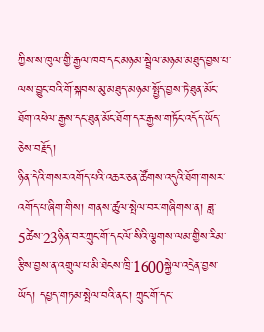ཀྱིས་ས་ཁུལ་གྱི་རྒྱལ་ཁབ་དང་མཉམ་སྦྲེལ་མཉམ་མཐུད་བྱས་པ་ལས་བྱུང་བའི་གོ་སྐབས་མུ་མཐུད་མཉམ་སྤྱོད་བྱས་ཏེ་ཐུན་མོང་ཐོག་འཕེལ་རྒྱས་དང་ཐུན་མོང་ཐོག་དར་རྒྱས་གཏོང་འདོད་ཡོད་ཅེས་བརྗོད།
ཉིན་དེའི་གསར་འགོད་པའི་འཆར་ཅན་ཚོགས་འདུའི་ཐོག་གསར་འགོད་པ་ཞིག་གིས། གནས་ཚུལ་སྤེལ་བར་གཞིགས་ན། ཟླ་5ཚེས་23ཉིན་བར་ཀྲུང་གོ་དང་ལོ་སིའི་ལྕགས་ལམ་གྱིས་རིམ་རྩིས་བྱས་ན་འགྲུལ་པ་མི་ཐེངས་ཁྲི་1600སྐྱེལ་འདྲེན་བྱས་ཡོད། དཔྱད་གཏམ་སྤེལ་བའི་ནང་། ཀྲུང་གོ་དང་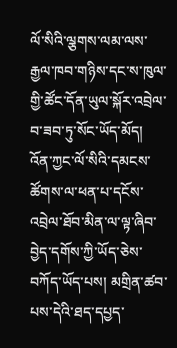ལོ་སིའི་ལྕགས་ལམ་ལས་རྒྱལ་ཁབ་གཉིས་དང་ས་ཁུལ་གྱི་ཚོང་དོན་ཡུལ་སྐོར་འབྲེལ་བ་ཟབ་ཏུ་སོང་ཡོད་མོད། འོན་ཀྱང་ལོ་སིའི་དམངས་ཚོགས་ལ་ཕན་པ་དངོས་འབྲེལ་ཐོབ་མིན་ལ་ལྟ་ཞིབ་བྱེད་དགོས་ཀྱི་ཡོད་ཅེས་བཀོད་ཡོད་པས། མགྲིན་ཚབ་པས་དེའི་ཐད་དཔྱད་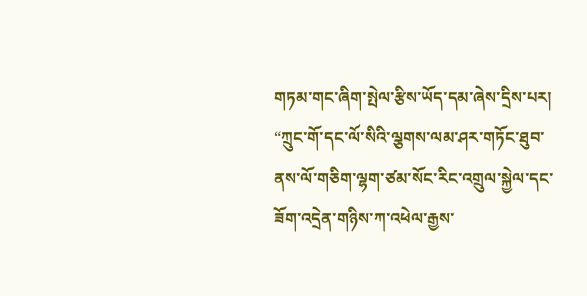གཏམ་གང་ཞིག་སྤེལ་རྩིས་ཡོད་དམ་ཞེས་དྲིས་པར།
“ཀྲུང་གོ་དང་ལོ་སིའི་ལྕགས་ལམ་ཤར་གཏོང་ཐུབ་ནས་ལོ་གཅིག་ལྷག་ཙམ་སོང་རིང་འགྲུལ་སྐྱེལ་དང་ཟོག་འདྲེན་གཉིས་ཀ་འཕེལ་རྒྱས་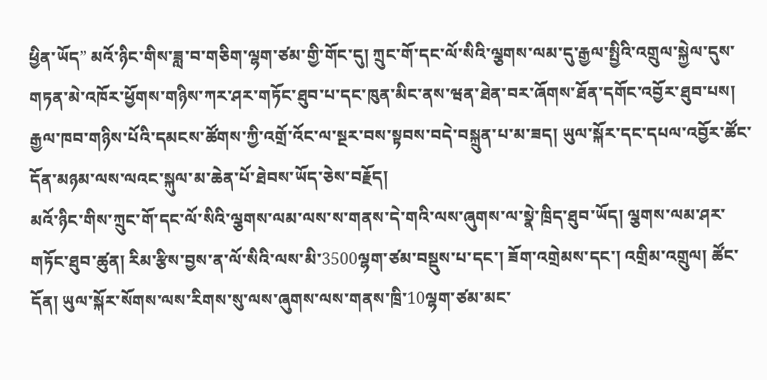ཕྱིན་ཡོད” མའོ་ཉིང་གིས་ཟླ་བ་གཅིག་ལྷག་ཙམ་གྱི་གོང་དུ། ཀྲུང་གོ་དང་ལོ་སིའི་ལྕགས་ལམ་དུ་རྒྱལ་སྤྱིའི་འགྲུལ་སྐྱེལ་དུས་གཏན་མེ་འཁོར་ཕྱོགས་གཉིས་ཀར་ཤར་གཏོང་ཐུབ་པ་དང་ཁུན་མིང་ནས་ཝན་ཐེན་བར་ཞོགས་ཐོན་དགོང་འབྱོར་ཐུབ་པས། རྒྱལ་ཁབ་གཉིས་པོའི་དམངས་ཚོགས་ཀྱི་འགྲོ་འོང་ལ་སྔར་བས་སྟབས་བདེ་བསྐྲུན་པ་མ་ཟད། ཡུལ་སྐོར་དང་དཔལ་འབྱོར་ཚོང་དོན་མཉམ་ལས་ལའང་སྐུལ་མ་ཆེན་པོ་ཐེབས་ཡོད་ཅེས་བརྗོད།
མའོ་ཉིང་གིས་ཀྲུང་གོ་དང་ལོ་སིའི་ལྕགས་ལམ་ལས་ས་གནས་དེ་གའི་ལས་ཞུགས་ལ་སྣེ་ཁྲིད་ཐུབ་ཡོད། ལྕགས་ལམ་ཤར་གཏོང་ཐུབ་ཚུན། རིམ་རྩིས་བྱས་ན་ལོ་སིའི་ལས་མི་3500ལྷག་ཙམ་བསྡུས་པ་དང་། ཟོག་འགྲེམས་དང་། འགྲིམ་འགྲུལ། ཚོང་དོན། ཡུལ་སྐོར་སོགས་ལས་རིགས་སུ་ལས་ཞུགས་ལས་གནས་ཁྲི་10ལྷག་ཙམ་མང་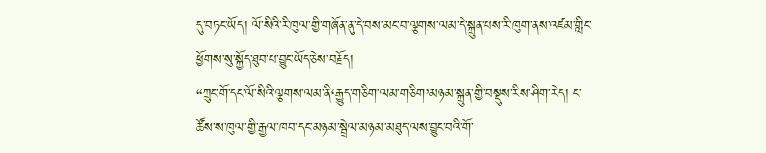དུ་བཏང་ཡོད། ལོ་སིའི་རི་ཁུལ་གྱི་གཞོན་ནུ་དེ་བས་མང་བ་ལྕགས་ལམ་དེ་སྐྲུན་པས་རི་ཁུག་ནས་འཛམ་གླིང་ཕྱོགས་སུ་སྐྱོད་ཐུབ་པ་བྱུང་ཡོད་ཅེས་བརྗོད།
“ཀྲུང་གོ་དང་ལོ་སིའི་ལྕགས་ལམ་ནི‘རྒྱུད་གཅིག་ལམ་གཅིག’མཉམ་སྐྲུན་གྱི་བསྡུས་རིས་ཤིག་རེད། ང་ཚོས་ས་ཁུལ་གྱི་རྒྱལ་ཁབ་དང་མཉམ་སྦྲེལ་མཉམ་མཐུད་ལས་བྱུང་བའི་གོ་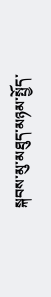སྐབས་མུ་མཐུད་མཉམ་སྤྱོད་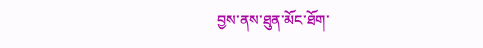བྱས་ནས་ཐུན་མོང་ཐོག་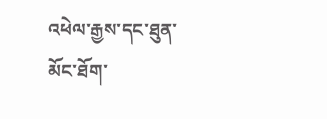འཕེལ་རྒྱས་དང་ཐུན་མོང་ཐོག་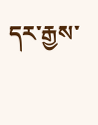དར་རྒྱས་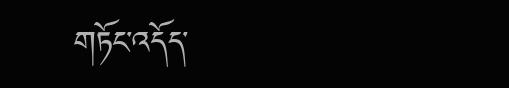གཏོང་འདོད་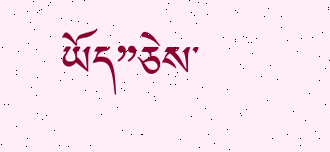ཡོད”ཅེས་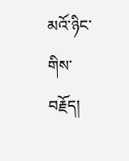མའོ་ཉིང་གིས་བརྗོད།